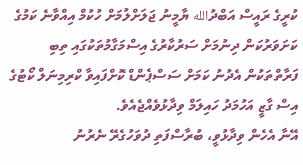ކުރީގެ ރައީސް އަބްދުالله ޔާމީނު ޖަލަށްލުމަށް ހުކުމް އިއްވާނެ ކަމުގެ ކަށަވަރުކަން ދިނުމަށް ސަރުކާރުގެ އިސްމަގާމުތަކުގައި ތިބި ފަރާތްތަކުން އެދުނު ކަމަށް ސަސްޕެންޑް ކޮށްފައިވާ ކްރިމިނަލް ކޯޓުގެ އިސް ގާޒީ އަހުމަދު ހައިލަމް ވިދާޅުވެއްޖެއެވެ.
އޭނާ އެހެން ވިދާޅުވީ، ބުރާސްފަތި ދުވަހުގެރޭ ނެރުނު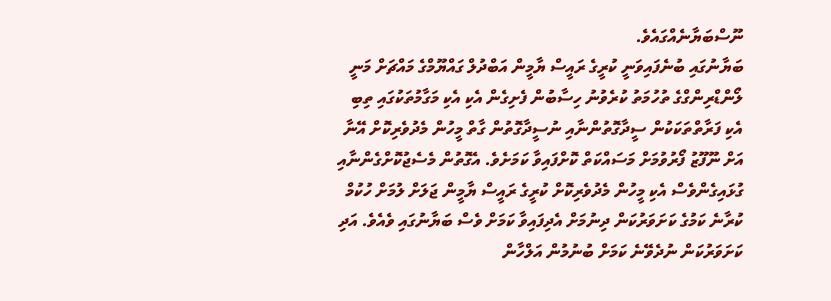ނޫސްބަޔާނެއްގައެވެ.
ބަޔާނުގައި ބުނެފައިވަނީ ކުރީގެ ރައީސް ޔާމީން އަބްދުލް ގައްޔޫމްގެ މައްޗަށް މަނީ ލޯންޑްރިންގްގެ ތުހުމަތު ކުރެވުނު ހިސާބުން ފެށިގެން އެކި އެކި މަގާމުތަކުގައި ތިބި އެކި ފަރާތްތަކަކުން ސީދާގޮތުންނާއި ނުސީދާގޮތުން ގާތް މީހުން މެދުވެރިކޮށް އޭނާ އަށް ނޫފޫޒު ފޯރުވުމަށް މަސައްކަތް ކޮށްފައިވާ ކަމަށެވެ. އެގޮތުން މެސެޖުކޮށްގެންނާއި ގުޅައިގެންވެސް އެކި މީހުން މެދުވެރިކޮށް ކުރީގެ ރައީސް ޔާމީން ޖަލަށް ލުމަށް ހުކުމް ކުރާނެ ކަމުގެ ކަށަވަރުކަން ދިނުމަށް އެދިފައިވާ ކަމަށް ވެސް ބަޔާނުގައި ވެއެވެ. އަދި ކަށަވަރުކަން ނުދެވޭނެ ކަމަށް ބުނުމުން އަލްހާން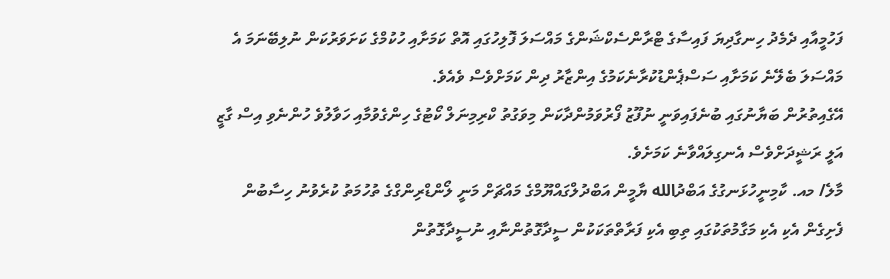ފަހުމީއާއި ދެމެދު ހިނގާދިޔަ ފައިސާގެ ޓްރާންސެކްޝަންގެ މައްސަލަ ފޮލިހުގައި އޮތް ކަމަށާއި ހުކުމްގެ ކަށަވަރުކަން ނުލިބޭނަމަ އެ މައްސަލަ ބެލޭނެ ކަމަށާއި ސަސްޕެންޑުކުރާނެކަމުގެ އިންޒާރު ދިން ކަމަށްވެސް ވެއެވެ.
އޭގެއިތުރުން ބަޔާނުގައި ބުނެފައިވަނީ ނުފޫޒު ފޯރުވަމުންދާކަން މިވަގުތު ކްރިމިނަލް ކޯޓުގެ ހިންގެވުމާއި ހަވާލުވެ ހުންނެވި އިސް ގާޒީ އަލީ ރަޝީދަށްވެސް އެނގިލައްވާނެ ކަމަށެވެ.
މާލެ/ މއ. ކާމިނީހުޅަނގުގެ އަބްދުالله ޔާމީން އަބްދުލްގައްޔޫމްގެ މައްޗަށް މަނީ ލޯންޑްރިންގްގެ ތުހުމަތު ކުރެވުނު ހިސާބުން ފެށިގެން އެކި އެކި މަގާމުތަކުގައި ތިބި އެކި ފަރާތްތަކަކުން ސީދާގޮތުންނާއި ނުސީދާގޮތުން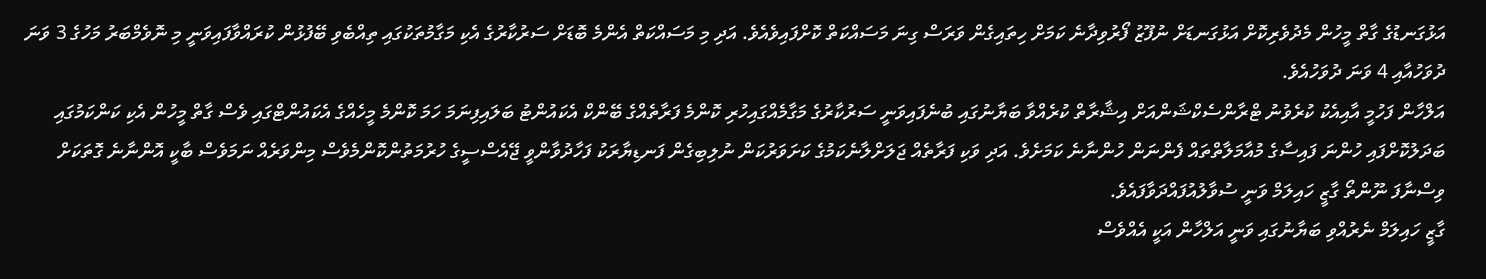އަޅުގަނޑުގެ ގާތް މީހުން މެދުވެރިކޮށް އަޅުގަނޑަށް ނުފޫޒު ފޯރުވިދާނެ ކަމަށް ހިތައިގެން ވަރަސް ގިނަ މަސައްކަތް ކޮށްފައިވެއެވެ. އަދި މި މަސައްކަތް އެންމެ ބޮޑަށް ސަރުކާރުގެ އެކި މަގާމުތަކުގައި ތިއްބެވި ބޭފުޅުން ކުރައްވާފައިވަނީ މި ނޮވެމްބަރު މަހުގެ 3 ވަނަ ދުވަހުއާއި 4 ވަނަ ދުވަހުއެވެ.
އަލްހާން ފަހުމީ އާއިއެކު ކުރެވުނު ޓްރާންސެކްޝަންއަށް އިޝާރާތް ކުރެއްވާ ބަޔާނުގައި ބުނެފައިވަނީ ސަރުކާރުގެ މަގާމެއްގައިހުރި ކޮންމެ ފަރާތެއްގެ ބޭންކް އެކައުންޓު ބަލައިފިނަމަ ހަމަ ކޮންމެ މީހެއްގެ އެކައުންޓްގައި ވެސް ގާތް މީހުން އެކި ކަންކަމުގައި ބަދަލުކޮށްފައި ހުންނަ ފައިސާގެ މުއާމަލާތްތައް ފެންނަން ހުންނާނެ ކަމަށެވެ. އަދި ވަކި ފަރާތެއް ޖަލަށްލާނެކަމުގެ ކަށަވަރުކަން ނުލިބިގެން ފަނޑިޔާރަކު ފަހާދުވާންވީ ޖޭއެސްސީގެ ހުރުމަތުންކޮންމެވެސް މިންވަރެއް ނަމަވެސް ބާކީ އޮންނާނެ ގޮތަކަށް ވިސްނާފަ ނޫންތޯ ގާޒީ ހައިލަމް ވަނީ ސުވާލުއުފައްދަވާފައެވެ.
ގާޒީ ހައިލަމް ނެރުއްވި ބަޔާނުގައި ވަނީ އަލްހާން އަކީ އެއްވެސް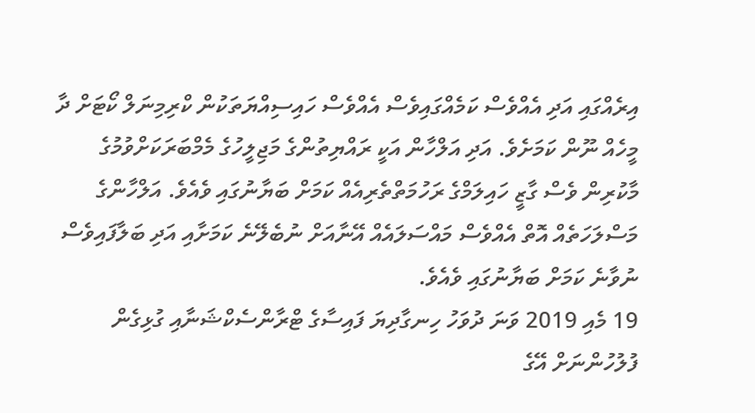އިރެއްގައި އަދި އެއްވެސް ކަމެއްގައިވެސް އެއްވެސް ހައިސިއްޔަތަކުން ކްރިމިނަލް ކޯޓަށް ދާ މީހެއް ނޫން ކަމަށެވެ. އަދި އަލްހާން އަކީ ރައްޔިތުންގެ މަޖިލީހުގެ މެމްބަރަކަށްވުމުގެ މާކުރިން ވެސް ގާޒީ ހައިލަމްގެ ރަހުމަތްތެރިއެއް ކަމަށް ބަޔާނުގައި ވެއެވެ. އަލްހާންގެ މަސްލަހަތެއް އޮތް އެއްވެސް މައްސަލައެއް އޭނާއަށް ނުބެލޭނެ ކަމަށާއި އަދި ބަލާފައިވެސް ނުވާނެ ކަމަށް ބަޔާނުގައި ވެއެވެ.
19 މެއި 2019 ވަނަ ދުވަހު ހިނގާދިޔަ ފައިސާގެ ޓްރާންސެކްޝަނާއި ގުޅިގެން ފުލުހުންނަށް އޭގެ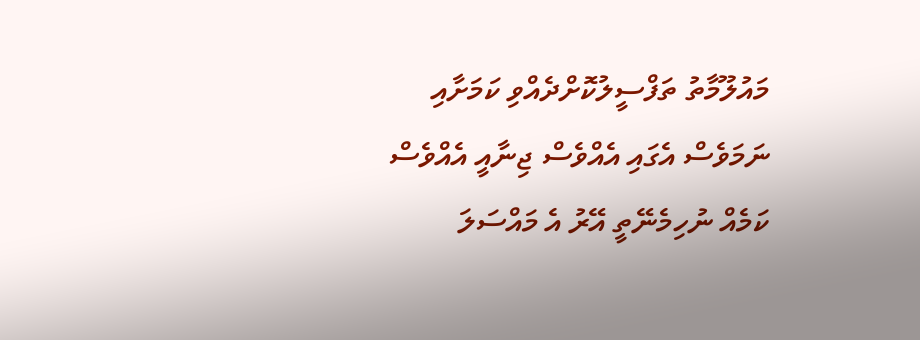މައުލޫމާތު ތަފްސީލުކޮށްދެއްވި ކަމަށާއި ނަމަވެސް އެގައި އެއްވެސް ޖިނާއީ އެއްވެސް ކަމެއް ނުހިމެނޭތީ އޭރު އެ މައްސަލަ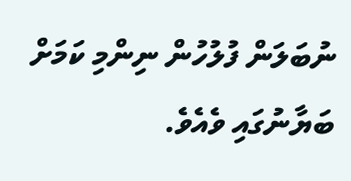ނުބަލަން ފުލުހުން ނިންމި ކަމަށް ބަޔާނުގައި ވެއެވެ.